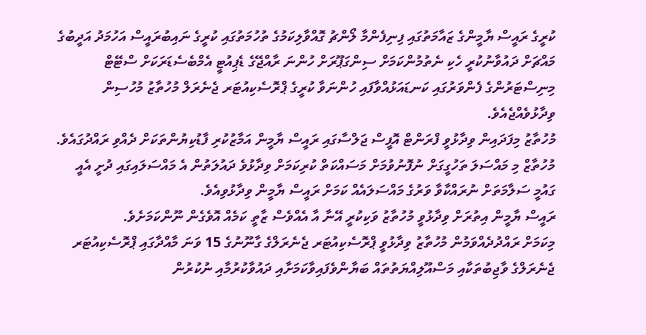ކުރީގެ ރައީސް ޔާމީންގެ ޒައާމަތުގައި ފިނިފެންމާ ލޯންޗު ގޮއްވާލިކަމުގެ ތުހުމަތުގައި ކުރީގެ ނައިބުރައީސް އަހުމަދު އަދީބުގެ މައްޗަށް ދައުވާނުކުރީ ހެކި ނެތުމުންކަމަށް ސިންގަޕޫރަށް ހުންނަ ރާއްޖޭގެ ޑެޕިއުޓީ އެމްބެސެޑަރަކަށް ސްޓޭޓް މިނިސްޓަރުންގެ ފެންވަރުގައި ކަނޑައަޅުއްވާފައި ހުންނަވާ ކުރީގެ ޕްރޮސެކިއުޓަރ ޖެނެރަލް މުހުތާޒު މުހުސިން ވިދާޅުވެއްޖެއެވެ.
މުހުތާޒު މިފަދައިން ވިދާޅުވީ ފްރަންޓް އޮފީސް ޖަލްސާގައި ރައީސް ޔާމީން އަމާޒުކުރި ފާޑުކިޔުންތަކަށް ދެއްވި ރައްދުގައެވެ.
މުހުތާޒް މި މައްސަލަ ތަހުގީގަށް ނުފޮނުވުމަށް މަސައްކަތް ކުރިކަމަށް ވިދާޅުވެ ދައުލަތުން އެ މައްސަލައިގައި ދުށީ އެއީ ގައުމީ ސަލާމަތަށް ނުރައްކާވާ ވަރުގެ މައްސަލައެއް ކަމަށް ރައީސް ޔާމީން ވިދާޅުވިއެވެ.
ރައީސް ޔާމީން އިތުރަށް ވިދާޅުވީ މުހުތާޒު ވަކިކުރީ އޭނާ އާ އެއްވެސް ޒާތީ ކަމެއް އޮވެގެން ނޫންކަމަށެވެ.
މިކަމަށް ރައްދުދެއްވަމުން މުހުތާޒު ވިދާޅުވީ ޕްރޮސެކިއުޓަރ ޖެނެރަލްގެ ގާނޫނުގެ 15 ވަނަ މާއްދާގައި ޕްރޮސެކިއުޓަރ ޖެނެރަލްގެ ވާޖިބުތަކާއި މަސްއޫލިއްޔަތުތައް ބަޔާންވެފައިވާކަމަށާއި ދައުވާކުރުމާއި ނުކުރުން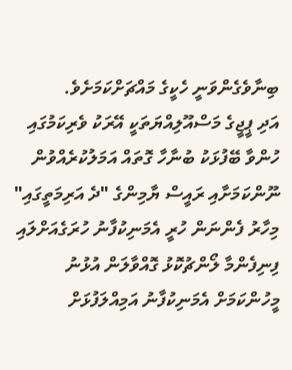ބިނާވެގެންވަނީ ހެކީގެ މައްޗަށްކަމަށެވެ.
އަދި ޕީޖީގެ މަސްއޫލިއްޔަތަކީ އޭރަކު ވެރިކަމުގައި ހުންވާ ބޭފުޅަކު ބުނާހާ ގޮތައް އަމަލުކުރެއްވުން ނޫންކަމަށާއި ރައީސް ޔާމިންގެ "ދެ އަރިމަތީގައި" މިހާރު ފެންނަން ހުރީ އެމަނިކުފާނު ހުރަގެއަށްލައި ފިނިފެންމާ ލޯންޗުކޮޅު ގޮއްވާލަން އުޅުނު މީހުންކަމަށް އެމަނިކުފާނު އަމިއްލަފުޅަށް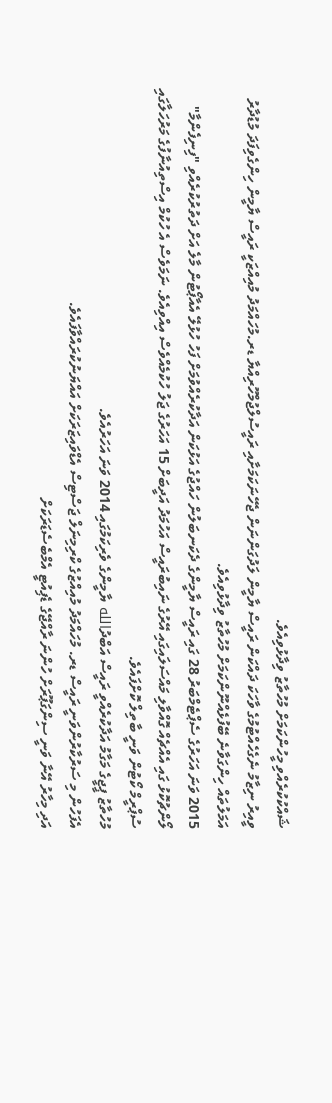ޝައްކުކުރެއްވި މީހުންކަމަށް މުހުތާޒު ވިދާޅުވިއެވެ.
ވީއިރު ނިޒާމު ނެގެހެއްޓުމުގެ ވާހަކަ ދައްކަން ރައީސް ޔާމީން ލަދުގަންނަން ޖެހޭނަކަމަށާއި ރައީސުލްޖުމްހޫރިއްޔާ ޑރ.މުހައްމަދު މުއިއްޒަކީ ރައީސް ޔާމީން ހިންގެވިފަދަ މުޑުދާރު އަމަލުތައް ހިންގަވާނެ ބޭފުޅެއްނޫންކަމަށް މުހުތާޒު ވިދާޅުވިއެވެ.
2015 ވަނަ އަހަރުގެ ސެޕްޓެމްބަރު 28 ގައި ރައީސް ޔާމީންގެ ދެކަނބަލުން ހައްޖުގެ އަޅުކަން އަދާކުރެއްވުމަށް ފަހު ހުޅުލޭ އެއާޕޯޓުން މާލެ އަށް ދަތުރުކުރެއްވި "ފިނިފެންމާ" ލޯންޗުކޮޅު ގައި އެއްޗެއް ގޮއްވާލި މައްސަލައިގައި އޭރުގެ ނައިބުރައީސް އަހުމަދު އަދީބަށް 15 އަހަރުގެ ޖަލު ހުކުމެއްވެސް އިއްވިއެވެ. ނަމަވެސް އެ ހުކުމް އިސްތިއުނާފުގެ މަރުހަލާގައި ސުޕްރީމް ކޯޓުން ވަނީ ބާތިލް ކޮށްފައެވެ.
މުހުތާޒު ޕީޖީގެ މަގާމު އަދާކުރެއްވީ ރައީސް އަބްދުالله ޔާމީންގެ ވެރިކަމުގައި 2014 ވަނަ އަހަރުއެވެ.
އެފަހުން މި ސަރުކާރުންވަނީ ރައީސް ޑރ. މުހައްމަދު މުއިއްޒުގެ ކްރިމިނަލް ޖަސްޓިސް އެޑްވައިޒަރަކަށް އައްޔަނުކުރައްވާފައެވެ.
އަދި މިހާރު އޭނާ ވަނީ ސިންގަޕޫރަށް ހުންނަ ރާއްޖޭގެ ޑެޕިއުޓީ އެމްބެސެޑަރަކަށް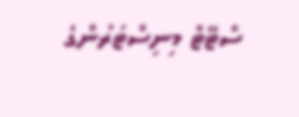ސްޓޭޓް މިނިސްޓަރުންގެ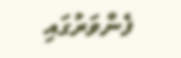ފެންވަރުގައި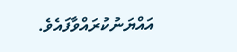އައްޔަނުކުރައްވާފައެވެ.